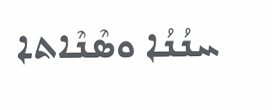ܚܢܳܢܳܐ ܘܣܶܢܶܐܬܐ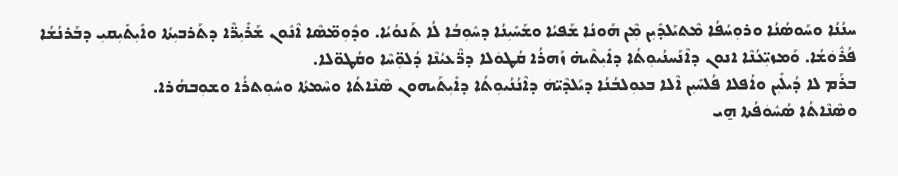ܚܢܳܢܳܐ ܘܚܰܘܣܳܢܳܐ ܘܪܘܼܚܳܦܳܐ ܡܶܬܝܰܠܕܺܝܼܢ ܡܼܶܢ ܗܰܘܢܳܐ ܫܰܦܝܳܐ ܘܫܰܚܺܝܼܢܳܐ ܕܚܽܘܼܒܳܐ ܠܳܐ ܬܰܢܘܳܝܳܐ. ܘܕܽܘܼܡ̈ܣܶܐ ܐܶܢܽܘܢ ܫܰܪܺܝܼܪ̈ܶܐ ܕܬܰܪܒܝܼܬܳܐ ܘܐܺܝܼܬܺܝܼܩܝܼ ܕܒܰܪܢܳܫܳܐ ܦܳܪܽܘܿܫܳܐ. ܘܰܡܙܝܼ̈ܥܳܢܶܐ ܐܢܘܢ ܕܐܶܢܰܚܢܳܝܘܼܬܳܐ ܕܐܺܝܼܬܶܝܗ̇ ܙܰܗܪܳܐ ܩܳܛܘܿܠܐ ܕܪ̈ܶܥܝܳܢܶܐ ܕܳܠܘܼ̈ܚܶܐ ܘܩܳܛܘ̈ܠܐ.
ܒܪܰܡ ܠܐ ܕܳܝܠܺܝܼܢ ܘܐܳܦܠܐ ܦܳܠܚܺܝܼܢ ܐܶܠܐ ܒܥܘܼܠܒܳܢܳܐ ܕܝܰܠܕܶܝ̈ܗܿ ܕܐܶܢܳܢܳܝܘܼܬܳܐ ܕܐܺܝܼܬܰܝܗܘܢ ܣܶܢܶܐܬܳܐ ܘܚܶܡܬܳܐ ܘܚܽܘܼܬܪܳܐ ܘܫܘܼܒܗܳܪܐ.
ܘܣܶܢܶܐܬܳܐ ܣܳܚܽܘܿܦܳܬܐ ܗ̱ܝ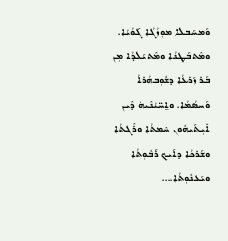ܘܰܡܚܰܒܠܐ ܡܘܼܙܳܓܳܐ ܓܰܘܳܝܳܐ. ܘܡܶܬܒܰܛܢܳܐ ܘܡܶܬܝܰܠܕܳܐ ܡܼܢ ܒܰܪ ܙܰܪܥܳܐ ܕܫܽܘܼܒܗܳܪܐܳ ܘܰܚܣܳܡܳܐ. ܘܐ̱ܚ̈ܝܳܢܶܝܗܿ ܕܶܝܢ ܐܺܝܼܬܰܝܗܽܘܢ ܚܶܡܬܳܐ ܘܪܶܓܬܳܐ ܘܫܰܪܟܳܐ ܕܐܰܝܟ ܪܰܒܽܘܼܬܳܐ ܘܝܰܥܢܽܘܼܬܳܐ....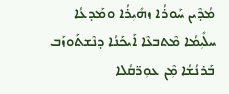ܡܳܕܶܝܢ ܚܰܘܪܳܐ ܙܗܺܝܼܪܳܐ ܘܡܰܕܥܳܐ ܚܠܺܝܼܡܳܐ ܡܶܬܒܥܶܐ ܐܰܝܟܰܢܳܐ ܕܢܶܫܬܰܘܙܰܒ ܒܰܪܢܳܫܳܐ ܡܼܶܢ ܥܘܼܪ̈ܩܳܠܐ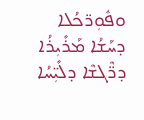ܘܦܽܘܼܪ̈ܟܳܠܐ ܕܚܰܫܳܐ ܡܰܪܺܝܼܪܳܐ ܕܪ̈ܶܓܫܶܐ ܕܠܺܝܼ̈ܚܳܐ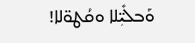ܘܰܒܠܺܝܼ̈ܠܐ ܘܩܳܛܘ̈ܠܐ!